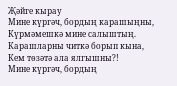Җәйге кырау
Мине күргәч, бордың карашыңны,
Күрмәмешкә мине салыштың.
Карашларны читкә борып кына,
Кем төзәтә ала ялгышны?!
Мине күргәч, бордың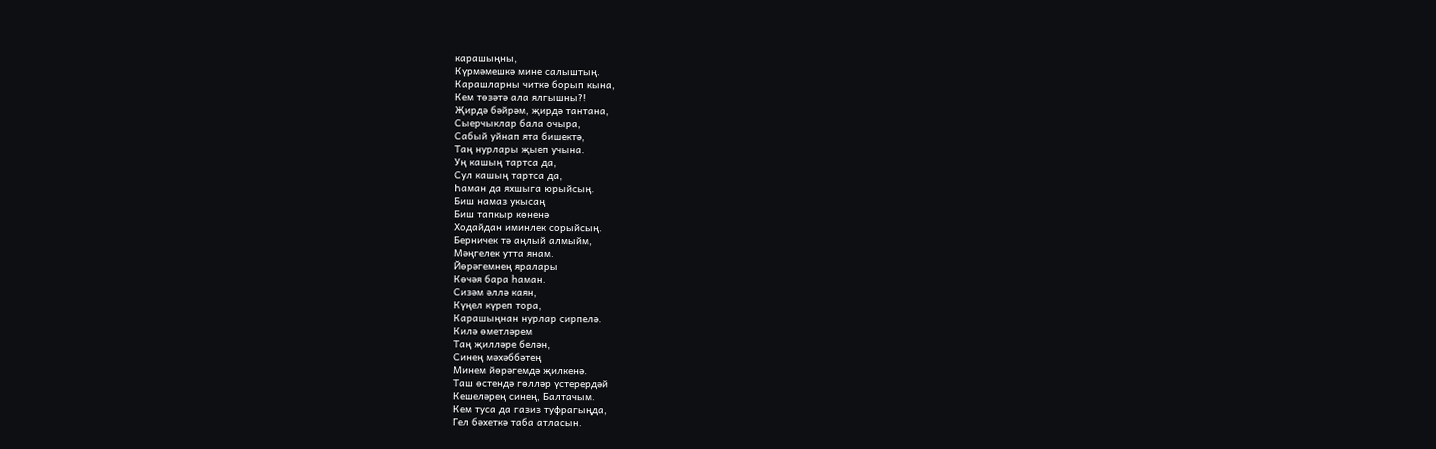карашыңны,
Күрмәмешкә мине салыштың.
Карашларны читкә борып кына,
Кем төзәтә ала ялгышны?!
Җирдә бәйрәм, җирдә тантана,
Сыерчыклар бала очыра,
Сабый уйнап ята бишектә,
Таң нурлары җыеп учына.
Уң кашың тартса да,
Сул кашың тартса да,
Һаман да яхшыга юрыйсың.
Биш намаз укысаң
Биш тапкыр көненә
Ходайдан иминлек сорыйсың.
Берничек тә аңлый алмыйм,
Мәңгелек утта янам.
Йөрәгемнең яралары
Көчәя бара һаман.
Сизәм әллә каян,
Күңел күреп тора,
Карашыңнан нурлар сирпелә.
Килә өметләрем
Таң җилләре белән,
Синең мәхәббәтең
Минем йөрәгемдә җилкенә.
Таш өстендә гөлләр үстерердәй
Кешеләрең синең, Балтачым.
Кем туса да газиз туфрагыңда,
Гел бәхеткә таба атласын.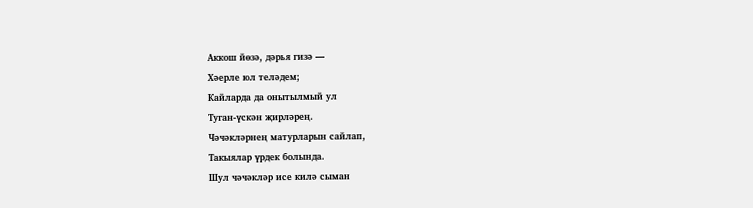Аккош йөзә, дәрья гизә —
Хәерле юл теләдем;
Кайларда да онытылмый ул
Туган-үскән җирләрең.
Чәчәкләрнең матурларын сайлап,
Такыялар үрдек болында.
Шул чәчәкләр исе килә сыман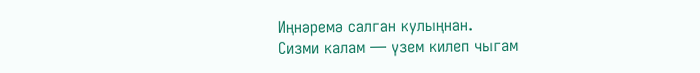Иңнәремә салган кулыңнан.
Сизми калам — үзем килеп чыгам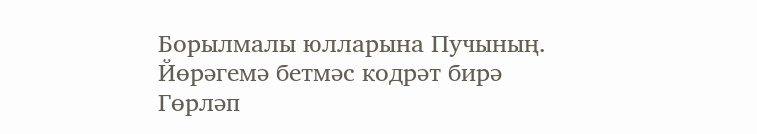Борылмалы юлларына Пучының.
Йөрәгемә бетмәс кодрәт бирә
Гөрләп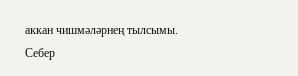аккан чишмәләрнең тылсымы.
Себер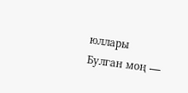юллары
Булган моң —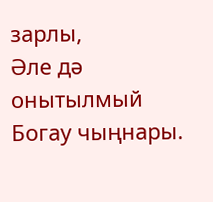зарлы,
Әле дә онытылмый
Богау чыңнары.